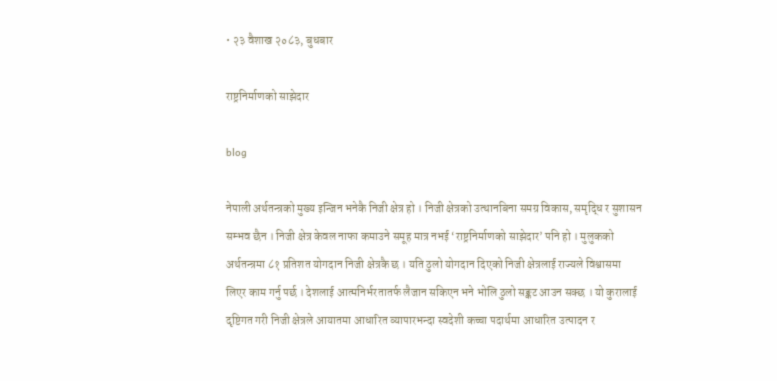• २३ वैशाख २०८३, बुधबार

राष्ट्रनिर्माणको साझेदार

blog

नेपाली अर्थतन्त्रको मुख्य इन्जिन भनेकै निजी क्षेत्र हो । निजी क्षेत्रको उत्थानबिना समग्र विकास, समृद्धि र सुशासन सम्भव छैन । निजी क्षेत्र केवल नाफा कमाउने समूह मात्र नभई ‘राष्ट्रनिर्माणको साझेदार’ पनि हो । मुलुकको अर्थतन्त्रमा ८१ प्रतिशत योगदान निजी क्षेत्रकै छ । यति ठुलो योगदान दिएको निजी क्षेत्रलाई राज्यले विश्वासमा लिएर काम गर्नु पर्छ । देशलाई आत्मनिर्भरतातर्फ लैजान सकिएन भने भोलि ठुलो सङ्कट आउन सक्छ । यो कुरालाई दृष्टिगत गरी निजी क्षेत्रले आयातमा आधारित व्यापारभन्दा स्वदेशी कच्चा पदार्थमा आधारित उत्पादन र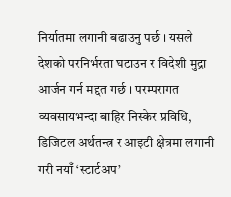निर्यातमा लगानी बढाउनु पर्छ । यसले देशको परनिर्भरता घटाउन र विदेशी मुद्रा आर्जन गर्न मद्दत गर्छ । परम्परागत व्यवसायभन्दा बाहिर निस्केर प्रविधि, डिजिटल अर्थतन्त्र र आइटी क्षेत्रमा लगानी गरी नयाँ ‘स्टार्टअप’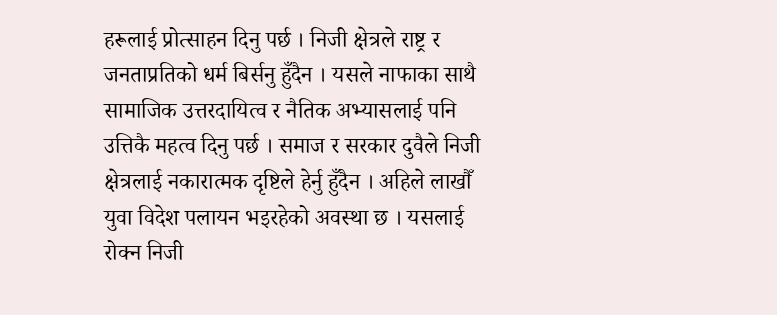हरूलाई प्रोत्साहन दिनु पर्छ । निजी क्षेत्रले राष्ट्र र जनताप्रतिको धर्म बिर्सनु हुँदैन । यसले नाफाका साथै सामाजिक उत्तरदायित्व र नैतिक अभ्यासलाई पनि उत्तिकै महत्व दिनु पर्छ । समाज र सरकार दुवैले निजी क्षेत्रलाई नकारात्मक दृष्टिले हेर्नु हुँदैन । अहिले लाखौँ युवा विदेश पलायन भइरहेको अवस्था छ । यसलाई रोक्न निजी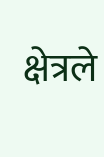क्षेत्रले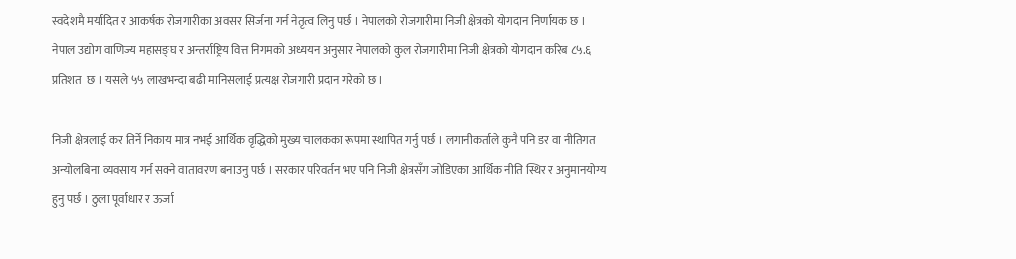स्वदेशमै मर्यादित र आकर्षक रोजगारीका अवसर सिर्जना गर्न नेतृत्व लिनु पर्छ । नेपालको रोजगारीमा निजी क्षेत्रको योगदान निर्णायक छ । नेपाल उद्योग वाणिज्य महासङ्घ र अन्तर्राष्ट्रिय वित्त निगमको अध्ययन अनुसार नेपालको कुल रोजगारीमा निजी क्षेत्रको योगदान करिब ८५.६ प्रतिशत  छ । यसले ५५ लाखभन्दा बढी मानिसलाई प्रत्यक्ष रोजगारी प्रदान गरेको छ ।

निजी क्षेत्रलाई कर तिर्ने निकाय मात्र नभई आर्थिक वृद्धिको मुख्य चालकका रूपमा स्थापित गर्नु पर्छ । लगानीकर्ताले कुनै पनि डर वा नीतिगत अन्योलबिना व्यवसाय गर्न सक्ने वातावरण बनाउनु पर्छ । सरकार परिवर्तन भए पनि निजी क्षेत्रसँग जोडिएका आर्थिक नीति स्थिर र अनुमानयोग्य हुनु पर्छ । ठुला पूर्वाधार र ऊर्जा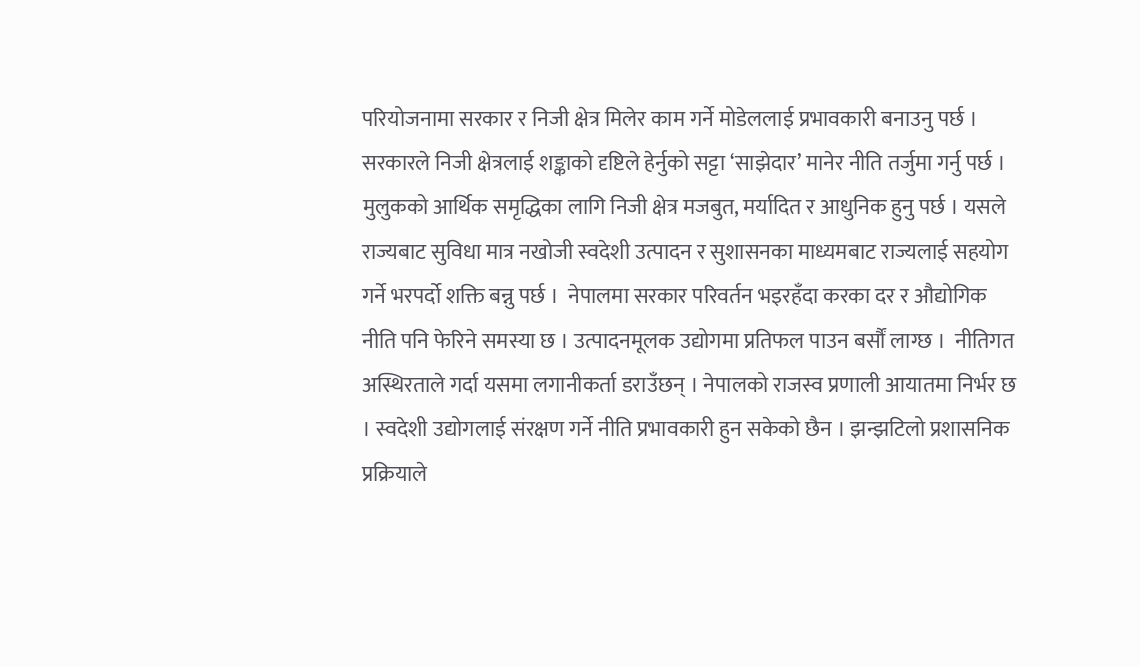परियोजनामा सरकार र निजी क्षेत्र मिलेर काम गर्ने मोडेललाई प्रभावकारी बनाउनु पर्छ । सरकारले निजी क्षेत्रलाई शङ्काको दृष्टिले हेर्नुको सट्टा ‘साझेदार’ मानेर नीति तर्जुमा गर्नु पर्छ । मुलुकको आर्थिक समृद्धिका लागि निजी क्षेत्र मजबुत, मर्यादित र आधुनिक हुनु पर्छ । यसले राज्यबाट सुविधा मात्र नखोजी स्वदेशी उत्पादन र सुशासनका माध्यमबाट राज्यलाई सहयोग गर्ने भरपर्दो शक्ति बन्नु पर्छ ।  नेपालमा सरकार परिवर्तन भइरहँदा करका दर र औद्योगिक नीति पनि फेरिने समस्या छ । उत्पादनमूलक उद्योगमा प्रतिफल पाउन बर्सौं लाग्छ ।  नीतिगत अस्थिरताले गर्दा यसमा लगानीकर्ता डराउँछन् । नेपालको राजस्व प्रणाली आयातमा निर्भर छ । स्वदेशी उद्योगलाई संरक्षण गर्ने नीति प्रभावकारी हुन सकेको छैन । झन्झटिलो प्रशासनिक प्रक्रियाले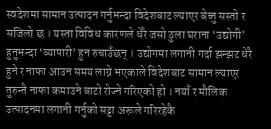स्वदेशमा सामान उत्पादन गर्नुभन्दा विदेशबाट ल्याएर बेच्नु सस्तो र सजिलो छ । यस्ता विविध कारणले धेरै जसो ठुला घराना ‘उद्योगी’ हुनुभन्दा ‘व्यापारी’ हुन रुचाउँछन् । उद्योगमा लगानी गर्दा झन्झट धेरै हुने र नाफा आउन समय लाग्ने भएकाले विदेशबाट सामान ल्याएर तुरुन्तै नाफा कमाउने बाटो रोज्ने गरिएको हो । नयाँ र मौलिक उत्पादनमा लगानी गर्नुको सट्टा अरूले गरिरहेकै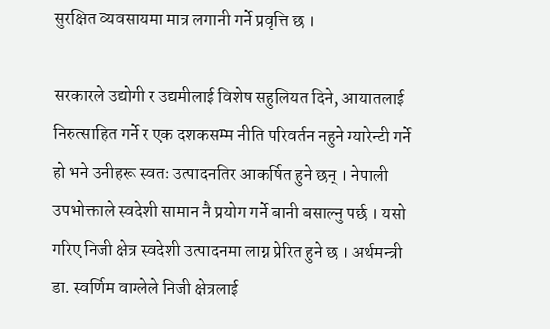सुरक्षित व्यवसायमा मात्र लगानी गर्ने प्रवृत्ति छ ।

सरकारले उद्योगी र उद्यमीलाई विशेष सहुलियत दिने, आयातलाई निरुत्साहित गर्ने र एक दशकसम्म नीति परिवर्तन नहुने ग्यारेन्टी गर्ने हो भने उनीहरू स्वतः उत्पादनतिर आकर्षित हुने छन् । नेपाली उपभोक्ताले स्वदेशी सामान नै प्रयोग गर्ने बानी बसाल्नु पर्छ । यसो गरिए निजी क्षेत्र स्वदेशी उत्पादनमा लाग्न प्रेरित हुने छ । अर्थमन्त्री डा. स्वर्णिम वाग्लेले निजी क्षेत्रलाई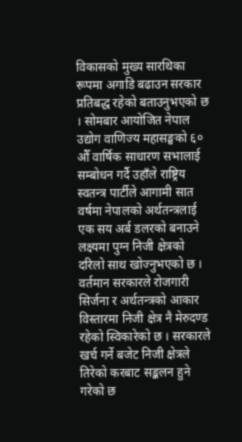विकासको मुख्य सारथिका रूपमा अगाडि बढाउन सरकार प्रतिबद्ध रहेको बताउनुभएको छ । सोमबार आयोजित नेपाल उद्योग वाणिज्य महासङ्घको ६० औँ वार्षिक साधारण सभालाई  सम्बोधन गर्दै उहाँले राष्ट्रिय स्वतन्त्र पार्टीले आगामी सात वर्षमा नेपालको अर्थतन्त्रलाई एक सय अर्ब डलरको बनाउने लक्ष्यमा पुग्न निजी क्षेत्रको दरिलो साथ खोज्नुभएको छ । वर्तमान सरकारले रोजगारी सिर्जना र अर्थतन्त्रको आकार विस्तारमा निजी क्षेत्र नै मेरुदण्ड रहेको स्विकारेको छ । सरकारले खर्च गर्ने बजेट निजी क्षेत्रले तिरेको करबाट सङ्कलन हुने गरेको छ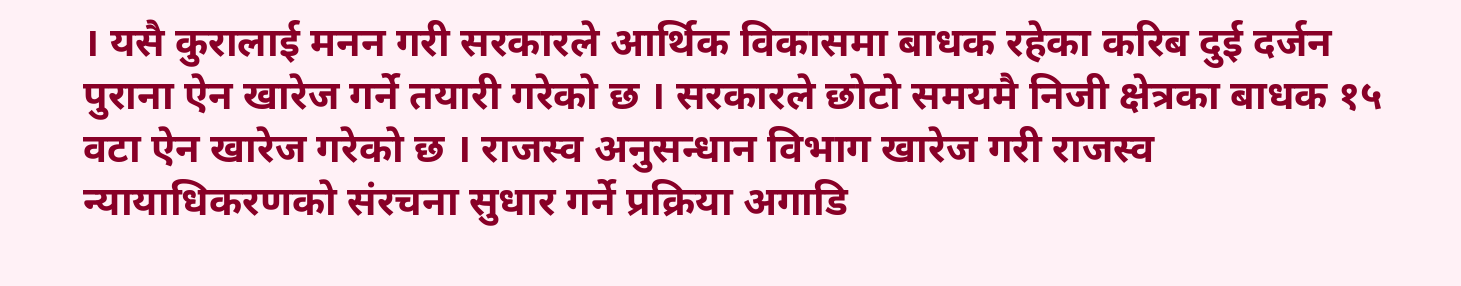। यसै कुरालाई मनन गरी सरकारले आर्थिक विकासमा बाधक रहेका करिब दुई दर्जन पुराना ऐन खारेज गर्ने तयारी गरेको छ । सरकारले छोटो समयमै निजी क्षेत्रका बाधक १५ वटा ऐन खारेज गरेको छ । राजस्व अनुसन्धान विभाग खारेज गरी राजस्व न्यायाधिकरणको संरचना सुधार गर्ने प्रक्रिया अगाडि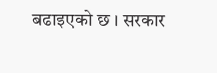बढाइएको छ । सरकार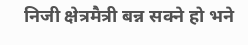निजी क्षेत्रमैत्री बन्न सक्ने हो भने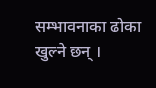सम्भावनाका ढोका खुल्ने छन् ।